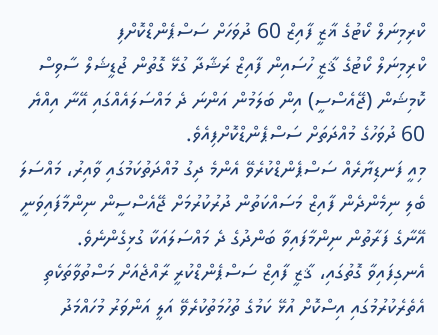ކްރިމިނަލް ކޯޓުގެ ޣާޒީ ފާއިޒް 60 ދުވަހަށް ސަސްޕެންޑްކޮށްފި
ކްރިމިނަލް ކޯޓުގެ ޤާޒީ ހުސައިން ފާއިޒް ރަޝާދާ ގުޅޭ ގޮތުން ޖުޑީޝަލް ސާވިސް ކޮމިޝަން (ޖޭއެސްސީ) އިން ބަލަމުން އަންނަ ދެ މައްސަލައެއްގައި އޭނާ އިއްޔެ 60 ދުވަހުގެ މުއްދަތަށް ސަސްޕެންޑްކޮށްފިއެވެ.
މިއީ ފަނޑިޔާރެއް ސަސްޕެންޑްކުރެވޭ އެންމެ ދިގު މުއްދަތުކަމުގައި ވާއިރު، މައްސަލަ ބެލި ނިމެންދެން ފާއިޒް މަސައްކަތުން ދުރުކުރުމަށް ޖޭއެސްސީން ނިންމާފައިވަނީ އޭނާގެ ފަރާތުން ނިންމާފައިވާ ބަންދުގެ ދެ މައްސަލައަކާ ގުޅިގެންނެވެ.
އެނގިފައިވާ ގޮތުގައި، ޤާޒީ ފާއިޒް ސަސްޕެންޑްކުރީ ރާއްޖެއަށް މަސްތުވާތަކެތި އެތެރެކުރުމުގައި އިސްކޮށް އުޅޭ ކަމުގެ ތުހުމަތުކުރެވޭ އަލީ އަންވަރު މުހައްމަދު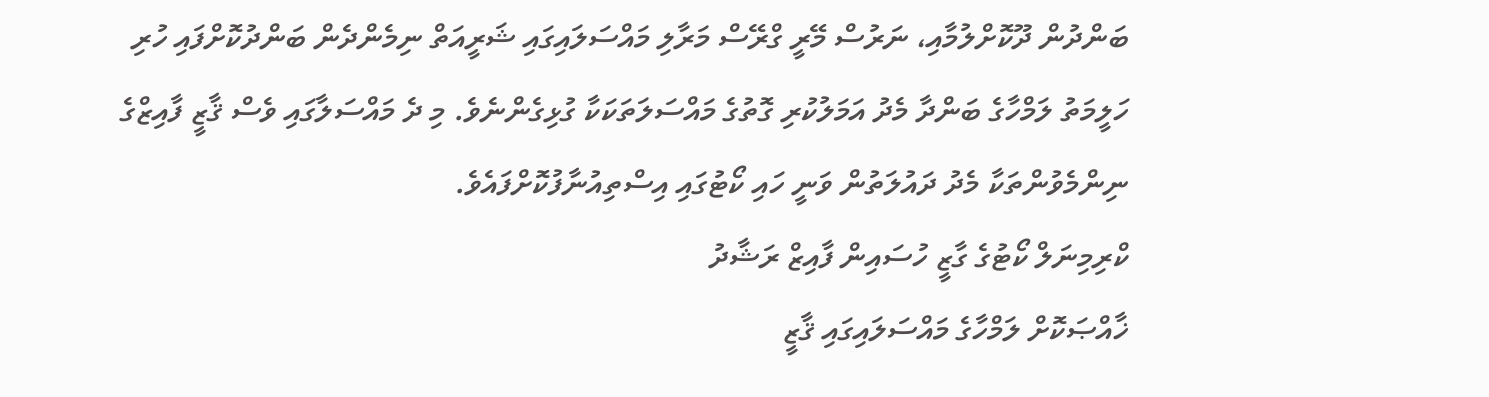ބަންދުން ދޫކޮށްލުމާއި، ނަރުސް މޭރީ ގްރޭސް މަރާލި މައްސަލައިގައި ޝަރީއަތް ނިމެންދެން ބަންދުކޮށްފައި ހުރި ހަލީމަތު ލަމްހާގެ ބަންދާ މެދު އަމަލުކުރި ގޮތުގެ މައްސަލަތަކަކާ ގުޅިގެންނެވެ. މި ދެ މައްސަލާގައި ވެސް ޤާޒީ ފާއިޒްގެ ނިންމެވުންތަކާ މެދު ދައުލަތުން ވަނީ ހައި ކޯޓުގައި އިސްތިއުނާފުކޮށްފައެވެ.
ކްރިމިނަލް ކޯޓުގެ ގާޒީ ހުސައިން ފާއިޒް ރަޝާދު
ޚާއްޞަކޮށް ލަމްހާގެ މައްސަލައިގައި ޤާޒީ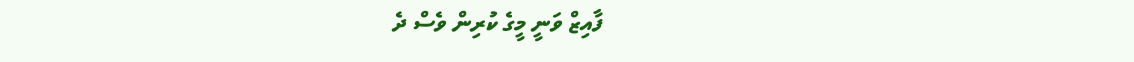ފާއިޒް ވަނީ މީގެ ކުރިން ވެސް ދެ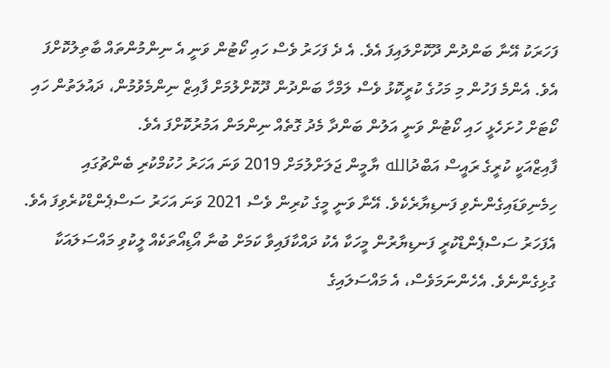ފަހަރަކު އޭނާ ބަންދުން ދޫކޮށްލައިފަ އެވެ. އެ ދެ ފަހަރު ވެސް ހައި ކޯޓުން ވަނީ އެ ނިންމުންތައް ބާތިލުކޮށްފަ އެވެ. އެންމެ ފަހުން މި މަހުގެ ކުރީކޮޅު ވެސް ލަމްހާ ބަންދުން ދޫކޮށްލުމަށް ފާއިޒް ނިންމެވުމުން، ދައުލަތުން ހައި ކޯޓަށް ހުށަހެޅީ ހައި ކޯޓުން ވަނީ އަލުން ބަންދާ މެދު ގޮތެއް ނިންމަން އަމުރުކޮށްފަ އެވެ.
ފާއިޒްއަކީ ކުރީގެ ރައީސް އަބްދުالله ޔާމީން ޖަލަށްލުމަށް 2019 ވަނަ އަހަރު ހުކުމްކުރި ބެންޗުގައި ހިމެނިވަޑައިގެންނެވި ފަނޑިޔާރެކެވެ. އޭނާ ވަނީ މީގެ ކުރިން ވެސް 2021 ވަނަ އަހަރު ސަސްޕެންޑްކުރެވިފަ އެވެ.
އެފަހަރު ސަސްޕެންޑްކުރީ ފަނޑިޔާރުން މީހަކާ އެކު ދައްކާފައިވާ ކަމަށް ބުނާ އޯޑިއޯތަކެއް ލީކުވި މައްސަލައަކާ ގުޅިގެންނެވެ. އެހެންނަމަވެސް، އެ މައްސަލައިގެ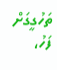ތަހުގީގަށް ފަހު،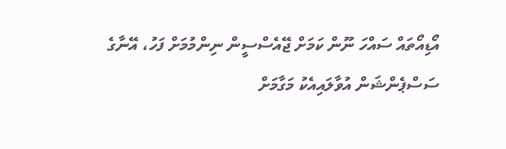އޯޑިއޯތައް ސައްހަ ނޫން ކަމަށް ޖޭއެސްސީން ނިންމުމަށް ފަހު، އޭނާގެ ސަސްޕެންޝަން އުވާލައިއެކު މަގާމަށް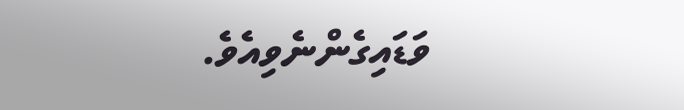ވަޑައިގެންނެވިއެވެ.